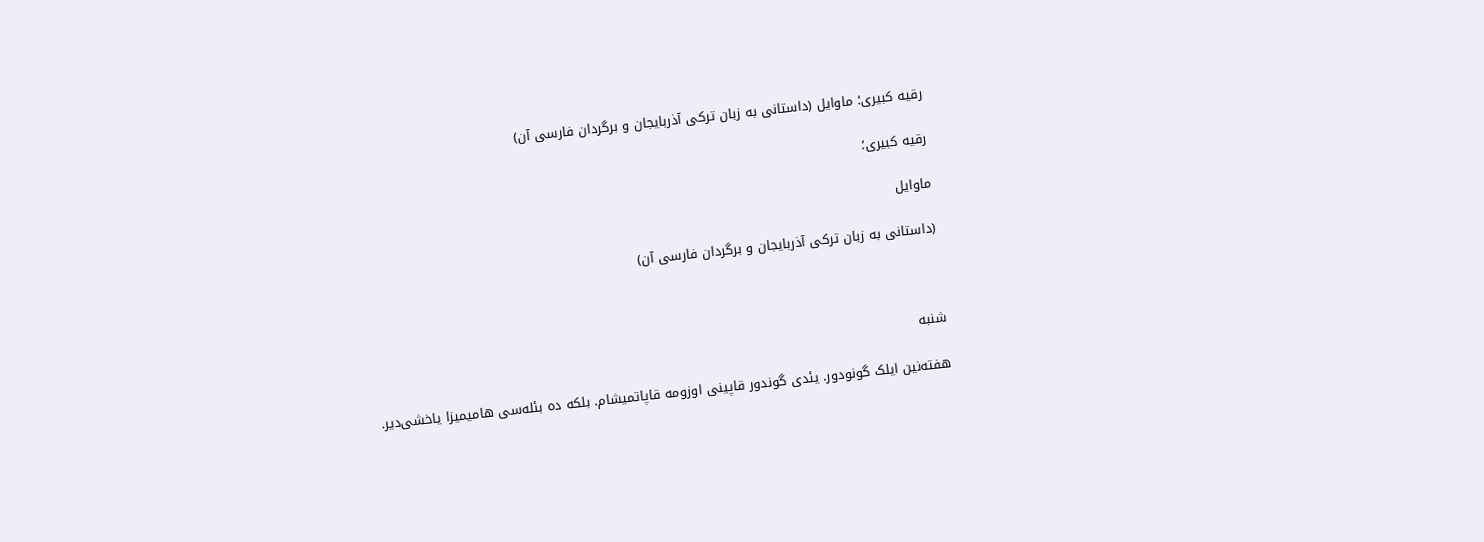رقیه کبیری؛ ماوایل (داستانی به زبان ترکی آذربایجان و برگردان فارسی آن)

رقیه کبیری؛

ماوایل

(داستانی به زبان ترکی آذربایجان و برگردان فارسی آن)



شنبه

هفته‌نین ایلک گونودور. یئدی گوندور قاپینی اوزومه قاپاتمیشام. بلکه ده بئله‌سی هامیمیزا یاخشی‌دیر.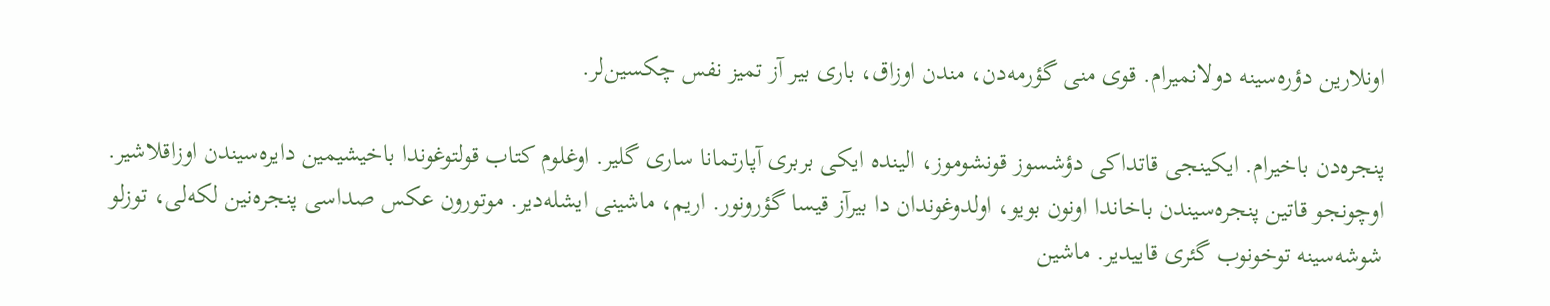اونلارین دؤره‌سینه دولانمیرام. قوی منی گؤرمه‌دن، مندن اوزاق، باری بیر آز تمیز نفس چکسین‌لر.

پنجره‌دن باخیرام. ایکینجی قاتداکی دؤشسوز قونشوموز، الینده ایکی بربری آپارتمانا ساری گلیر. اوغلوم کتاب قولتوغوندا باخیشیمین دایره‌سیندن اوزاقلاشیر. اوچونجو قاتین پنجره‌سیندن باخاندا اونون بویو، اولدوغوندان دا بیرآز قیسا گؤرونور. اریم، ماشینی ایشله‌دیر. موتورون عکس صداسی پنجره‌نین لکه‌لی، توزلو شوشه‌سینه توخونوب گئری قاییدیر. ماشین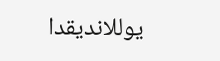یوللاندیقدا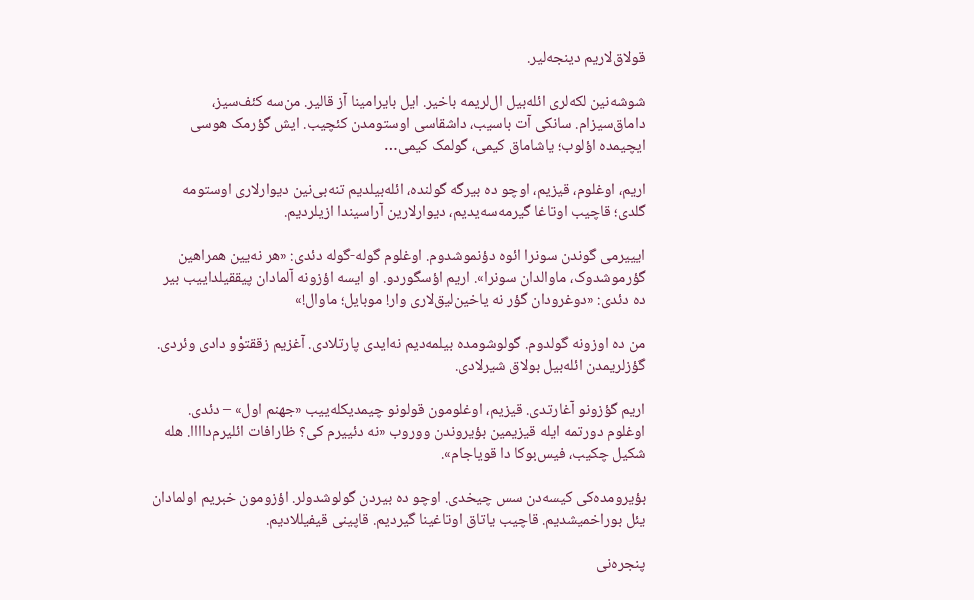قولاق‌لاریم دینجه‌لیر.

شوشه‌نین لکه‌لری ائله‌بیل ال‌لریمه باخیر. ایل بایرامینا آز قالیر. من‌سه کئف‌سیز، داماق‌سیزام. سانکی آت باسیب، داشقاسی اوستومدن کئچیب. ایش گؤرمک هوسی ایچیمده اؤلوب؛ یاشاماق کیمی، گولمک کیمی…

اریم، اوغلوم، قیزیم، اوچو ده بیرگه گولنده، ائله‌بیلدیم تنه‌بی‌نین دیوارلاری اوستومه گلدی؛ قاچیب اوتاغا گیرمه‌سه‌یدیم، دیوارلارین آراسیندا ازیلردیم.

ایییرمی گوندن سونرا ائوه دؤنموشدوم. اوغلوم گوله-گوله دئدی: «هر نه‌یین همراهین گؤرموشدوک، ماوالدان سونرا». اریم اؤسگوردو. او ایسه اؤزونه آلمادان پیققیلداییب بیر ده دئدی: «دوغرودان گؤر نه یاخین‌لیق‌لاری وار! موبایل؛ ماوال!»

من ده اوزونه گولدوم. گولوشومده بیلمه‌دیم نه‌ایدی پارتلادی. آغزیم زققتوْو دادی وئردی. گؤزلریمدن ائله‌بیل بولاق شیرلادی.

اریم گؤزونو آغارتدی. قیزیم، اوغلومون قولونو چیمدیکله‌ییب «جهنم اول» – دئدی. اوغلوم دورتمه ایله قیزیمین بؤیروندن ووروب «نه دئییرم‌ کی؟ ظارافات ائلیرم‌داااا. هله شکیل چکیب، فیس‌بوکا دا قویاجام».

بؤیرومده‌کی کیسه‌دن سس چیخدی. اوچو ده بیردن گولوشدولر. اؤزومون خبریم اولمادان یئل بوراخمیشدیم. قاچیب یاتاق اوتاغینا گیردیم. قاپینی قیفیللادیم.

پنجره‌نی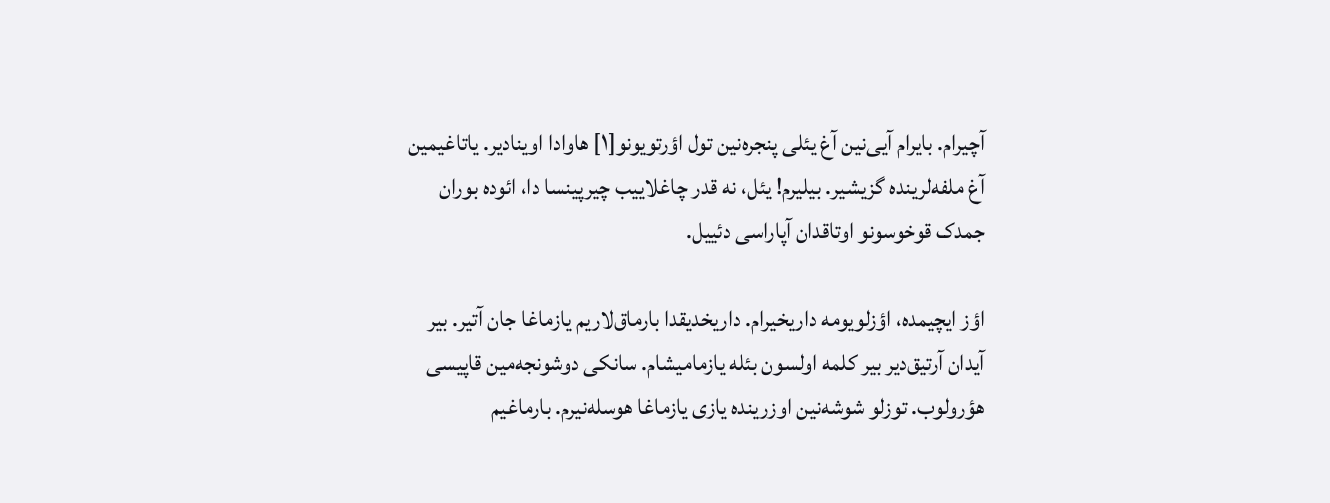آچیرام. بایرام آیی‌نین آغ یئلی پنجره‌نین تول‌ اؤرتویونو[۱] هاوادا اوینادیر. یاتاغیمین آغ ملفه‌لرینده گزیشیر. بیلیرم! یئل، نه قدر چاغلاییب چیرپینسا دا، ائوده بوران جمدک قوخوسونو اوتاقدان آپاراسی دئییل.

اؤز ایچیمده، اؤزلویومه داریخیرام. داریخدیقدا بارماق‌لاریم یازماغا جان آتیر. بیر آیدان آرتیق‌دیر بیر کلمه اولسون بئله یازمامیشام. سانکی دوشونجه‌مین قاپیسی هؤرولوب. توزلو شوشه‌نین اوزرینده یازی یازماغا هوسله‌نیرم. بارماغیم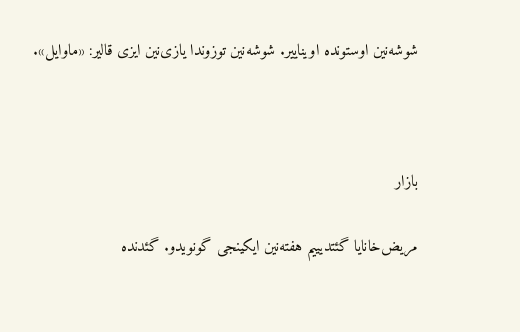شوشه‌نین اوستونده اویناییر. شوشه‌نین توزوندا یازی‌نین ایزی قالیر: «ماوایل».



بازار

مریض‌خانایا گئتد‌یییم هفته‌نین ایکینجی گونویدو. گئدنده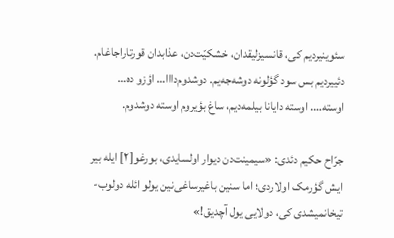سئوینیردیم کی، قانسیزلیقدان، خشکیّت‌دن، عذابدان قورتاراجاغام. دئییردیم بس سود گؤلونه دوشه‌جه‌یم. دوشدوم‌دااا… اؤزو ده… اوسته…. اوسته دایانا بیلمه‌دیم، ساغ بؤیروم اوسته دوشدوم.

جرّاح حکیم دئدی: «سیمینت‌دن دیوار اولسایدی، بورغو[۲] ایله بیر ایش گؤرمک اولاردی؛ اما سنین باغیرساغی‌نین یولو ائله دولوب-تیخانمیشدی کی، دولایی یول آچدیق!»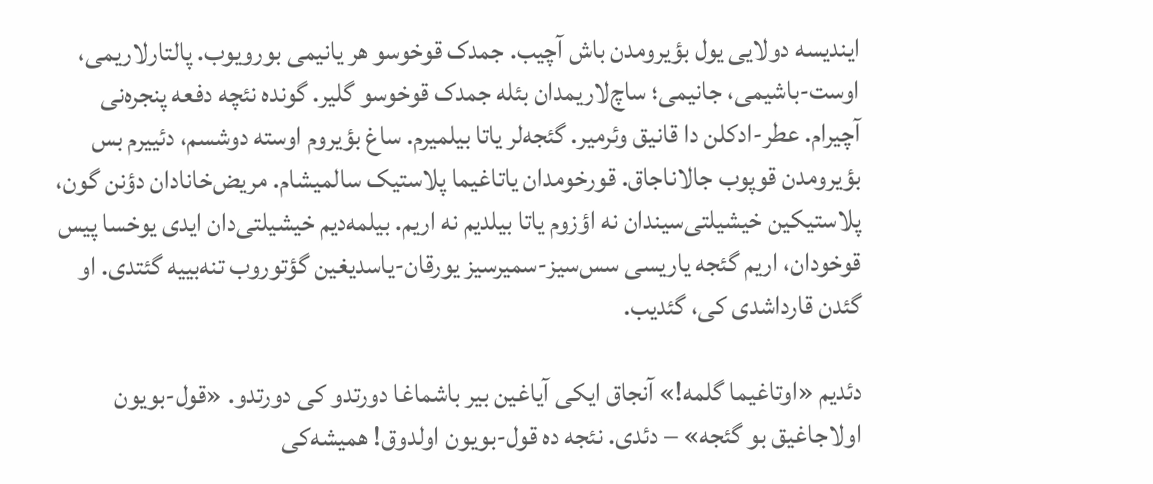ایندیسه دولایی یول بؤیرومدن باش آچیب. جمدک قوخوسو هر یانیمی بورویوب. پالتارلاریمی، اوست-باشیمی، جانیمی؛ ساچ‌لاریمدان بئله جمدک قوخوسو گلیر. گونده نئچه دفعه پنجره‌نی آچیرام. عطر-ادکلن دا قانیق وئرمیر. گئجه‌لر یاتا بیلمیرم. ساغ بؤیروم اوسته دوشسم، دئییرم بس بؤیرومدن قوپوب جالاناجاق. قورخومدان یاتاغیما پلاستیک سالمیشام. مریض‌خانادان دؤنن گون، پلاستیکین خیشیلتی‌سیندان نه اؤزوم یاتا بیلدیم نه اریم. بیلمه‌دیم خیشیلتی‌دان ایدی یوخسا پیس قوخودان، اریم گئجه یاریسی سس‌سیز-سمیرسیز یورقان-یاسدیغین گؤتوروب تنه‌بییه گئتدی. او گئدن قارداشدی کی، گئدیب.

دئدیم «اوتاغیما گلمه!» آنجاق ایکی آیاغین بیر باشماغا دورتدو کی دورتدو. «قول-بویون اولاجاغیق بو گئجه» – دئدی. نئجه ده قول-بویون اولدوق! همیشه‌کی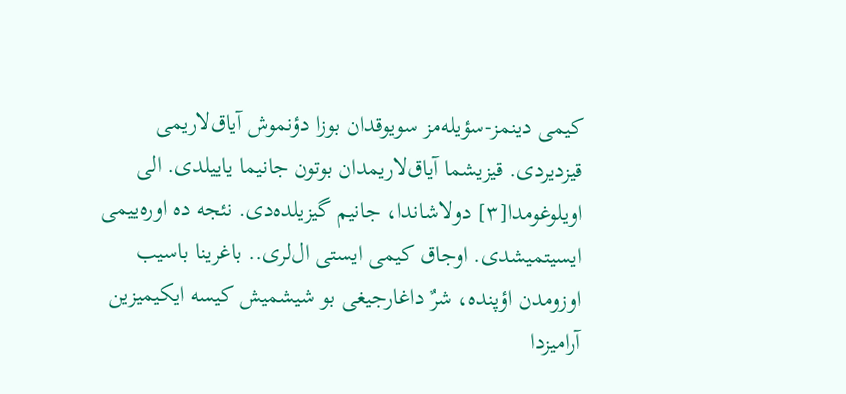کیمی دینمز-سؤیله‌مز سویوقدان بوزا دؤنموش آیاق‌لاریمی قیزدیردی. قیزیشما آیاق‌لاریمدان بوتون جانیما یاییلدی. الی اویلوغومدا[۳] دولاشاندا، جانیم گیزیلده‌دی. نئجه ده اوره‌ییمی ایسیتمیشدی. اوجاق کیمی ایستی ال‌لری.. باغرینا باسیب اوزومدن اؤپنده، شرٌ داغارجیغی بو شیشمیش کیسه ایکیمیزین آرامیزدا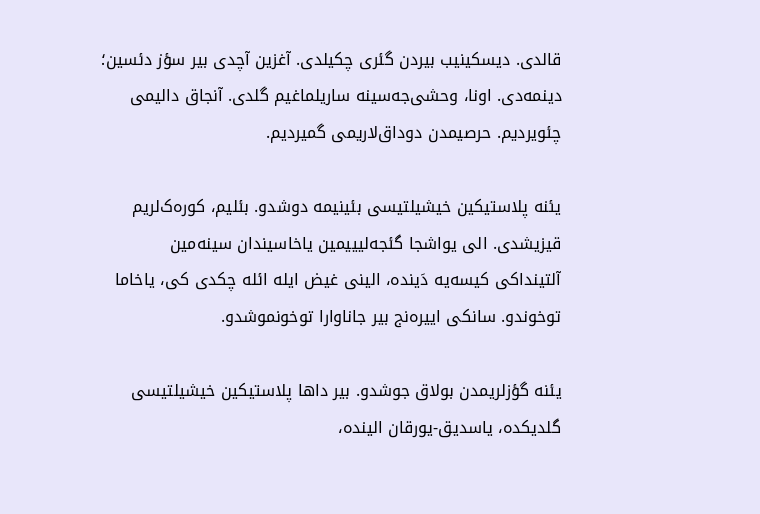قالدی. دیسکینیب بیردن گئری چکیلدی. آغزین آچدی بیر سؤز دئسین؛ دینمه‌دی. اونا، وحشی‌جه‌سینه ساریلماغیم گلدی. آنجاق دالیمی چئویردیم. حرصیمدن دوداق‌لاریمی گمیردیم.

یئنه پلاستیکین خیشیلتیسی بئینیمه دوشدو. بئلیم، کوره‌ک‌لریم قیزیشدی. الی یواشجا گئجه‌لیییمین یاخاسیندان سینه‌مین آلتیندا‌کی کیسه‌یه دَینده، الینی غیض ایله ائله چکدی کی، یاخاما توخوندو. سانکی اییره‌نج بیر جاناوارا توخونموشدو.

یئنه گؤزلریمدن بولاق جوشدو. بیر داها پلاستیکین خیشیلتیسی گلدیکده، یاسدیق-یورقان الینده،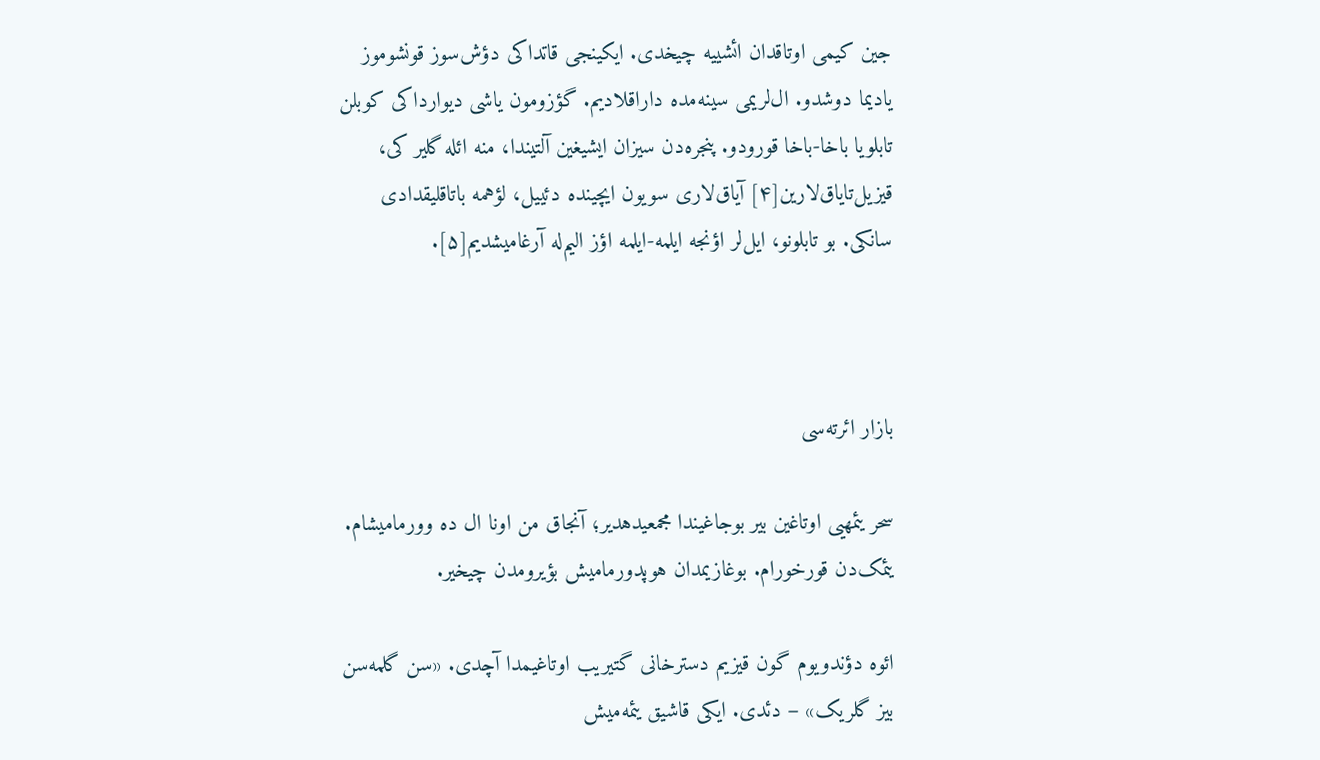جین کیمی اوتاقدان ائشییه چیخدی. ایکینجی قاتداکی دؤش‌سوز قونشوموز یادیما دوشدو. ال‌لریمی سینه‌مده داراقلادیم. گؤزومون یاشی دیوارداکی کوبلن تابلویا باخا-باخا قورودو. پنجره‌دن سیزان ایشیغین آلتیندا، منه ائله گلیر کی، قیزیل‌تایاق‌لارین[۴] آیاق‌لاری سویون ایچینده دئییل، لؤهمه باتاقلیقدادی سانکی. بو تابلونو، ایل‌لر اؤنجه ایلمه-ایلمه اؤز الیم‌له آرغامیشدیم[۵].



بازار ائرته‌سی

سحر یئمهیی اوتاغین بیر بوجاغیندا مجمعیدهدیر؛ آنجاق من اونا ال ده وورمامیشام. یئمک‌دن قورخورام. بوغازیمدان هوپدورمامیش بؤیرومدن چیخیر.

ائوه دؤندویوم گون قیزیم دسترخانی گتیریب اوتاغیمدا آچدی. «سن گلمه‌سن بیز گلریک» – دئدی. ایکی قاشیق یئمه‌میش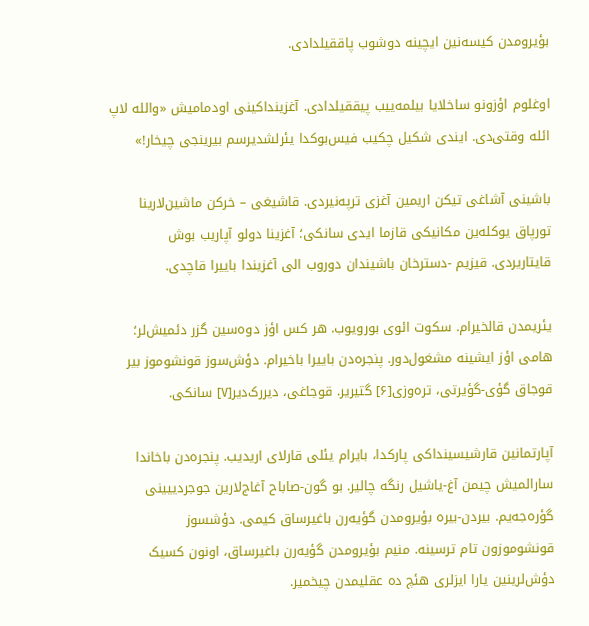بؤیرومدن کیسه‌نین ایچینه دوشوب پاققیلدادی.

اوغلوم اؤزونو ساخلایا بیلمه‌ییب پیققیلدادی. آغزینداکینی اودمامیش «والله لاپ ائله وقتی‌دی. ایندی شکیل چکیب فیس‌بوکدا یئرلشدیرسم بیرینجی چیخار!»

باشینی آشاغی تیکن اریمین آغزی ترپه‌نیردی. قاشیغی – خرکن ماشین‌لارینا تورپاق یوکله‌ین مکانیکی قازما ایدی سانکی؛ آغزینا دولو آپاریب بوش قایتاریردی. قیزیم -دسترخان باشیندان دوروب الی آغزیندا باییرا قاچدی.

یئریمدن قالخیرام. سکوت ائوی بورویوب. هر کس اؤز دوه‌سین گزر دئمیش‌لر؛ هامی اؤز ایشینه مشغول‌دور. پنجره‌دن باییرا باخیرام. دؤش‌سوز قونشوموز بیر قوجاق گؤی-گؤیرتی، تره‌وزی[۶] گتیریر. قوجاغی، دیررک‌دیر[۷] سانکی.

آپارتمانین قارشیسینداکی پارکدا، بایرام یئلی قارلای ارید‌یب. پنجره‌دن باخاندا سارالمیش چیمن آغ-یاشیل رنگه چالیر. بو گون-صاباح آغاج‌لارین جوجردییینی گؤره‌جه‌یم. بیردن-بیره بؤیرومدن گؤیه‌ر‌ن باغیرساق کیمی. دؤشسوز قونشوموزون تام ترسینه. منیم بؤیرومدن گؤیه‌ر‌ن باغیرساق، اونون کسیک دؤش‌لرینین یارا ایزلری هئچ ده عقلیمدن چیخمیر.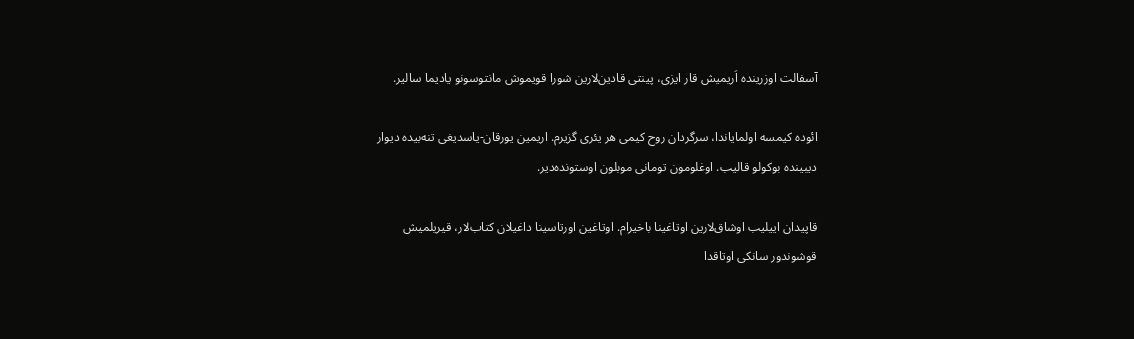آسفالت اوزرینده اَریمیش قار ایزی، پینتی قادین‌لارین شورا قویموش مانتوسونو یادیما سالیر.

ائوده کیمسه اولمایاندا، سرگردان روح کیمی هر یئری گزیرم. اریمین یورقان-یاسدیغی تنه‌بیده دیوار دیبینده بوکولو قالیب. اوغلومون تومانی موبلون اوستونده‌دیر.

قاپیدان اییلیب اوشاق‌لارین اوتاغینا باخیرام. اوتاغین اورتاسینا داغیلان کتاب‌لار، قیریلمیش قوشوندور سانکی اوتاقدا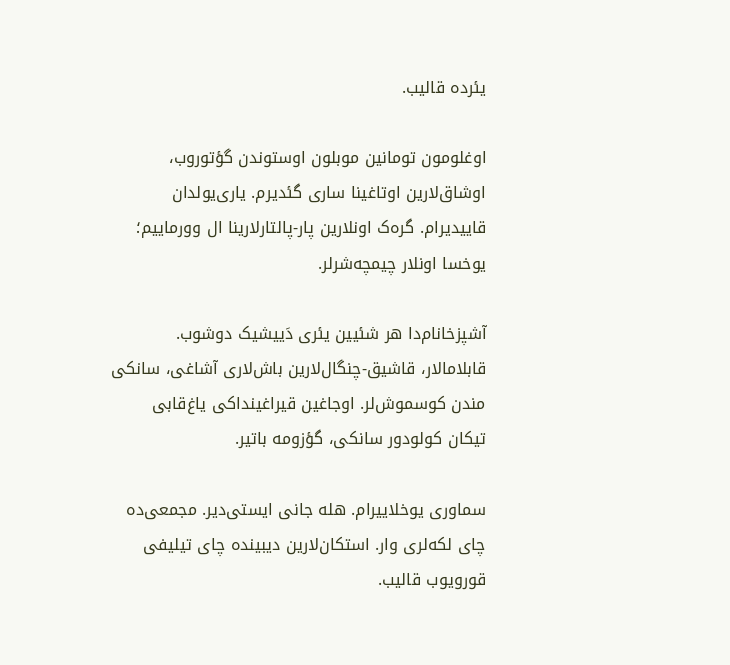یئرده قالیب.

اوغلومون تومانین موبلون اوستوندن گؤتوروب، اوشاق‌لارین اوتاغینا ساری گئدیرم. یاری‌‌یولدان قاییدیرام. گره‌ک اونلارین پار-پالتارلارینا ال وورماییم؛ یوخسا اونلار چیمچه‌شرلر.

آشپزخانام‌دا هر شئیین یئری دَییشیک دوشوب. قابلامالار، قاشیق-چنگال‌لارین باش‌لاری آشاغی، سانکی مندن کوسموش‌لر. اوجاغین قیراغینداکی یاغ‌قابی تیکان کولودور سانکی، گؤزومه باتیر.

سماوری یوخلاییرام. هله جانی ایستی‌دیر. مجمعی‌ده چای لکه‌لری وار. استکان‌لارین دیبینده چای تیلیفی قورویوب قالیب.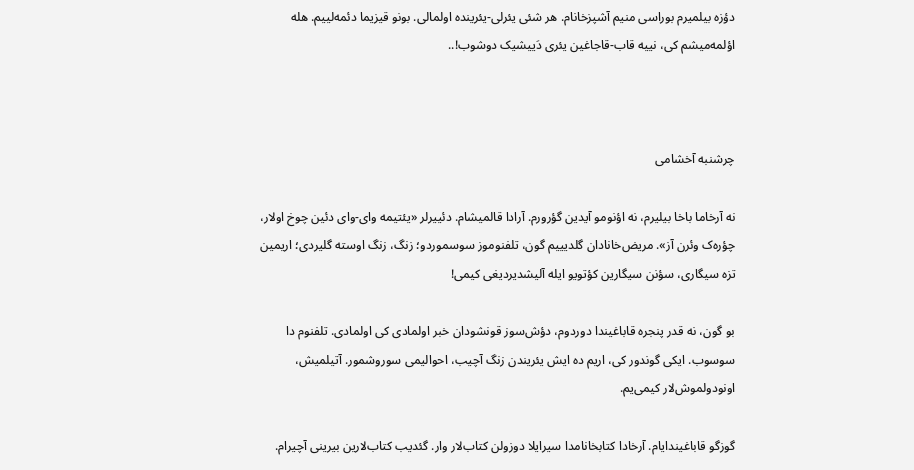دؤزه بیلمیرم بوراسی منیم آشپزخانام. هر شئی یئرلی-یئرینده اولمالی. بونو قیزیما دئمه‌‌لییم. هله اؤلمه‌میشم کی، نییه قاب-قاجاغین یئری دَییشیک دوشوب!..



چرشنبه آخشامی

نه آرخاما باخا بیلیرم، نه اؤنومو آیدین گؤرورم. آرادا قالمیشام. دئییرلر «یئتیمه وای-وای دئین چوخ اولار، چؤره‌ک وئرن آز». مریض‌خانادان گلدیییم گون، تلفنوموز سوسموردو؛ زنگ، زنگ اوسته گلیردی؛ اریمین تزه سیگاری، سؤنن سیگارین کؤتویو ایله آلیشدیردیغی کیمی!

بو گون، نه قدر پنجره قاباغیندا دوردوم، دؤش‌سوز قونشودان خبر اولمادی کی اولمادی. تلفنوم دا سوسوب. ایکی گوندور کی، اریم ده ایش یئریندن زنگ آچیب، احوالیمی سوروشمور. آتیلمیش، اونودولموش‌لار کیمی‌یم.

گوزگو قاباغیندایام. آرخادا کتابخانامدا سیرایلا دوزولن کتاب‌لار وار. گئدیب کتاب‌لارین بیرینی آچیرام.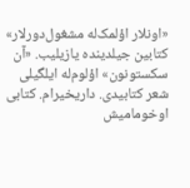«اونلار اؤلمک‌له مشغول‌دورلار» کتابین جیلدینده یازیلیب. «آن سکستونون» اؤلوم‌له ایلگیلی شعر کتابیدی. داریخیرام. کتابی اوخومامیش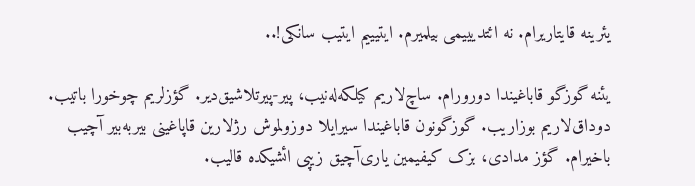یئرینه قایتاریرام. نه ائتدیییمی بیلمیرم. ایتیییم ایتیب سانکی!..

یئنه گوزگو قاباغیندا دورورام. ساچ‌لاریم کیلکه‌له‌نیب، پیر-پیرتلاشیق‌دیر. گؤزلریم چوخورا باتیب. دوداق‌لاریم بوزاریب. گوزگونون قاباغیندا سیرایلا دوزولموش رژلارین قاپاغینی بیر‌به‌بیر آچیب باخیرام. گؤز مدادی، بزک کیفیمین یاری‌آچیق زیپی ائشیکده قالیب.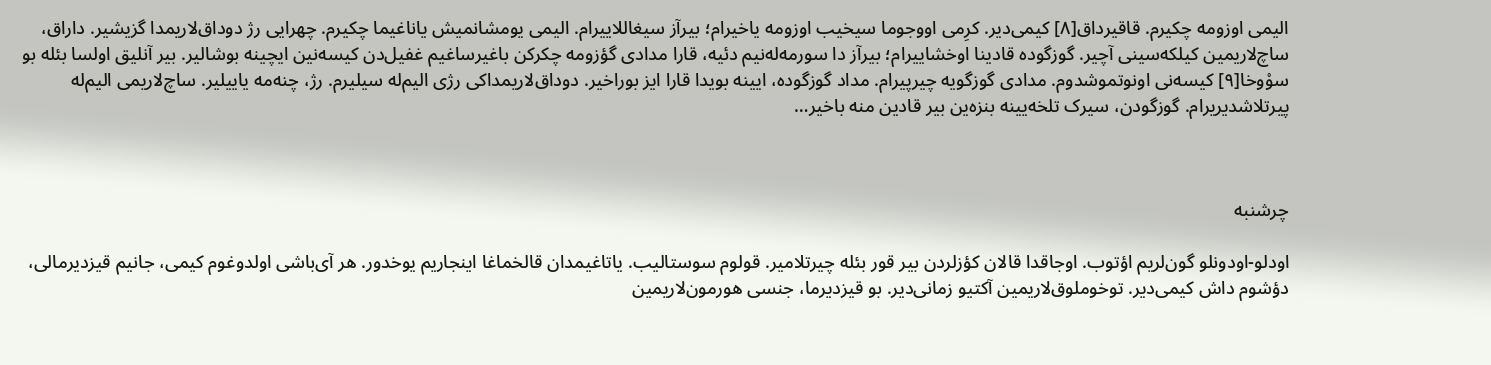الیمی اوزومه چکیرم. قاقیرداق[۸] کیمی‌دیر. کرِمی اووجوما سیخیب اوزومه یاخیرام؛ بیرآز سیغاللاییرام. الیمی یومشانمیش یاناغیما چکیرم. چهرایی رژ دوداق‌لاریمدا گزیشیر. داراق، ساچ‌لاریمین کیلکه‌سینی آچیر. گوزگوده قادینا اوخشاییرام؛ بیرآز دا سورمه‌له‌نیم دئیه، قارا مدادی گؤزومه چکرکن باغیرساغیم غفیل‌دن کیسه‌نین ایچینه بوشالیر. بیر آنلیق‌ اولسا بئله بو سوْوخا[۹] کیسه‌نی اونوتموشدوم. مدادی گوزگویه چیرپیرام. مداد گوزگوده، ایینه بویدا قارا ایز بوراخیر. دوداق‌لاریمداکی رژی الیم‌له سیلیرم. رژ، چنه‌مه یاییلیر. ساچ‌لاریمی الیم‌له پیرتلاشدیریرام. گوزگودن، سیرک تلخه‌یینه بنزه‌ین بیر قادین منه باخیر…



چرشنبه

اودلو-اودونلو گون‌لریم اؤتوب. اوجاقدا قالان کؤزلردن بیر قور بئله چیرتلامیر. قولوم سوستالیب. یاتاغیمدان قالخماغا اینجاریم یوخدور. هر آی‌باشی ‌اولدوغوم کیمی، جانیم قیزدیرمالی، دؤشوم داش کیمی‌دیر. توخوملوق‌لاریمین آکتیو زمانی‌دیر. بو قیزدیرما، جنسی هورمون‌لاریمین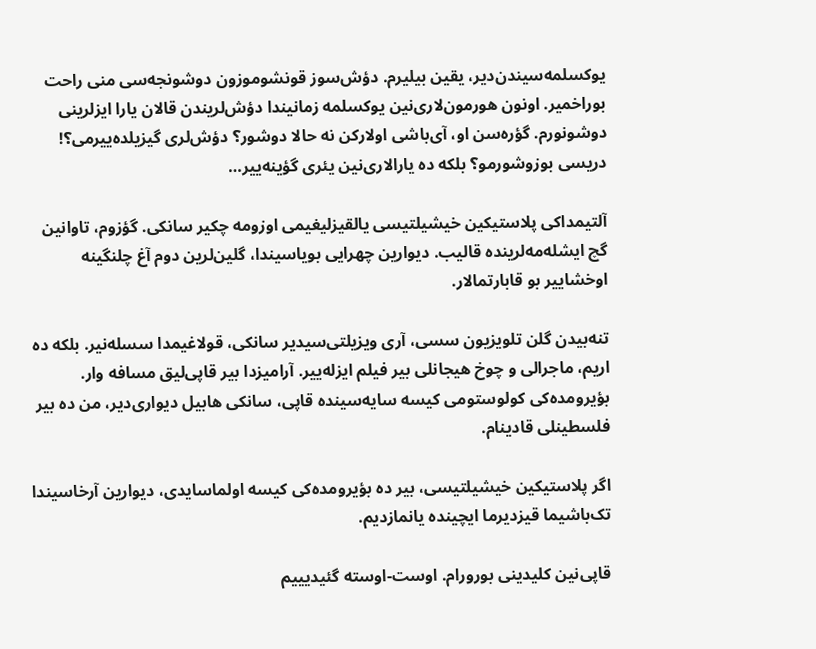یوکسلمه‌سیندن‌دیر، یقین بیلیرم. دؤش‌سوز‌ قونشوموزون دوشونجه‌سی منی راحت بوراخمیر. اونون هورمون‌لاری‌نین یوکسلمه زمانیندا دؤش‌لریندن قالان یارا ایزلرینی دوشونورم. گؤره‌سن او، آی‌باشی اولارکن نه حالا دوشور؟ دؤش‌لری گیزیلده‌ییرمی؟! دریسی‌ بوزوشورمو؟ بلکه‌ ده یارالاری‌نین یئری گؤینه‌ییر…

آلتیمداکی پلاستیکین خیشیلتیسی یالقیزلیغیمی اوزومه چکیر سانکی. گؤزوم، تاوانین گچ ایشله‌مه‌لرینده قالیب. دیوارین چهرایی بویاسیندا، گلین‌لرین دوم‌ آغ چلنگینه اوخشاییر بو قابارتمالار.

تنه‌بیدن گلن تلویزیون سسی، آری ویزیلتی‌سیدیر سانکی، قولاغیمدا سسله‌نیر. بلکه‌ ده اریم، ماجرالی و چوخ هیجانلی بیر فیلم ایزله‌ییر. آرامیزدا بیر قاپی‌لیق مسافه وار. بؤیرومده‌کی کولوستومی کیسه سایه‌سینده قاپی، سانکی هابیل دیواری‌دیر، من ده بیر فلسطینلی قادینام.

اگر پلاستیکین خیشیلتیسی، بیر ده بؤیرومده‌کی کیسه اولماسایدی، دیوارین آرخاسیندا تک‌باشیما قیزدیرما ایچینده یانمازدیم.

قاپی‌نین کلیدینی بورورام. اوست-اوسته گئیدیییم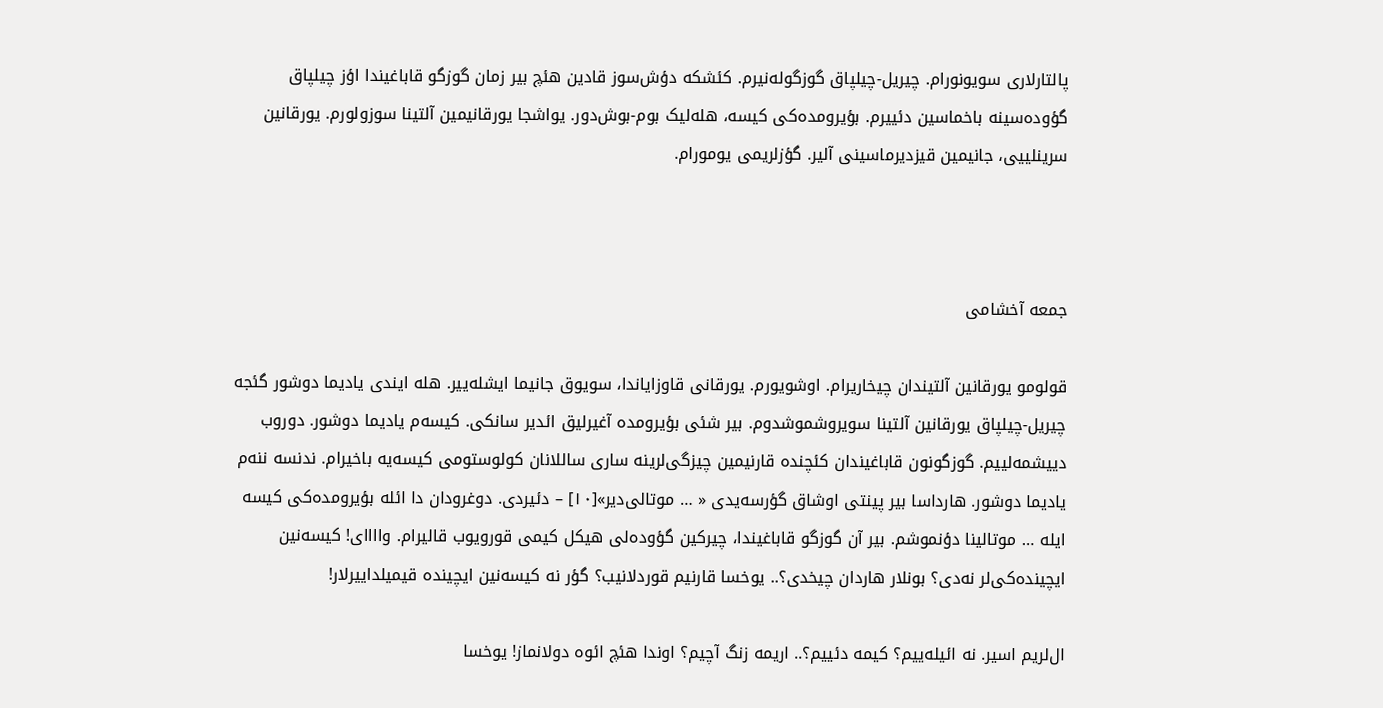پالتارلاری سویونورام. چیریل-چیلپاق گوزگوله‌نیرم. کئشکه دؤش‌سوز قادین هئچ بیر زمان گوزگو قاباغیندا اؤز چیلپاق گؤوده‌سینه باخماسین دئییرم. بؤیرومده‌کی کیسه، هله‌لیک بوم-بوش‌دور. یواشجا یورقانیمین آلتینا سوزولورم. یورقانین سرینلییی، جانیمین قیزدیرماسینی آلیر. گؤزلریمی یومورام.



جمعه آخشامی

قولومو یورقانین آلتیندان چیخاریرام. اوشویورم. یورقانی قاوزایاندا، سویوق جانیما ایشله‌ییر. هله ایندی یادیما دوشور گئجه چیریل-چیلپاق یورقانین آلتینا سویروشموشدوم. بیر شئی بؤیرومده آغیرلیق ائدیر سانکی. کیسه‌م یادیما دوشور. دوروب دییشمه‌لییم. گوزگونون قاباغیندان کئچنده قارنیمین چیزگی‌لرینه ساری ساللانان کولوستومی کیسه‌یه باخیرام. ندنسه ننه‌م یادیما دوشور. هارداسا بیر پینتی اوشاق گؤرسه‌یدی « … موتالی‌دیر»[۱۰] – دئیردی. دوغرودان دا ائله بؤیرومده‌کی کیسه ایله … موتالینا دؤنموشم. بیر آن گوزگو قاباغیندا، چیرکین گؤوده‌لی هیکل کیمی قورویوب قالیرام. واااای! کیسه‌نین ایچینده‌کی‌لر نه‌دی؟ بونلار هاردان چیخدی؟.. یوخسا قارنیم قوردلانیب؟ گؤر نه کیسه‌نین ایچینده قیمیلداییرلار!

ال‌لریم اسیر. نه ائیله‌ییم؟ کیمه دئییم؟.. اریمه زنگ آچیم؟ اوندا هئچ ائوه دولانماز! یوخسا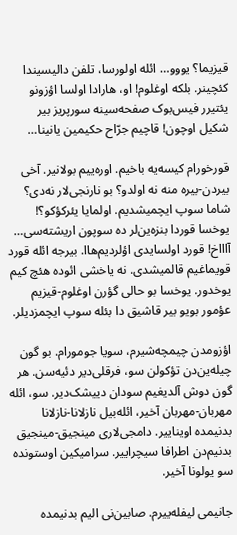قیزیما؟ یووو… ائله اولورسا، تلفن دالیسیندا کئچینر. بلکه اوغلوم! او، هارادا اولسا اؤزونو یئتیرر فیس‌بوک صفحه‌سینه سورپریز بیر شکیل اوچون! قاچیم جرّاح حکیمین یانینا…

قورخورام کیسه‌یه باخیم. اوره‌ییم بولانیر. آخی بیردن-بیره منه نه اولدو؟ بو نارنجی‌لار نه‌دی؟ شاما سوپ ایچمیشدیم. اولمایا یئرکؤکو؟! یوخسا قوردا بنزه‌ین‌لر ده سوپون اریشته‌سی… آاااخ! قورد اولسایدی اؤلردیم‌هاا. بیرجه ائله قورد قویماغیم قالمیشدی. نه یاخشی ائوده هئچ کیم یوخدور. یوخسا بو حالی گؤرن اوغلوم-قیزیم عؤمور بویو بیر قاشیق دا بئله سوپ ایچمزدیلر.

اؤزومدن چیمچه‌شیرم، سویا جومورام. بو گون چیله‌ین‌دن تؤکولن سو، فرقلی‌دیر دئیه‌سن. هر گون دوش آلدیغیم سودان دییشک‌دیر. سو، ائله مهربان-مهربان آخیر، ائله‌بیل نازلانا-نازلانا بدنیمده اویناییر. دامجی‌لاری مینجیق-مینجیق بدنیم‌دن اطرافا سیچراییر. سرامیکین اوستونده سو یولونا آخیر.

جانیمی لیفله‌ییرم. صابین‌نی الیم بدنیمده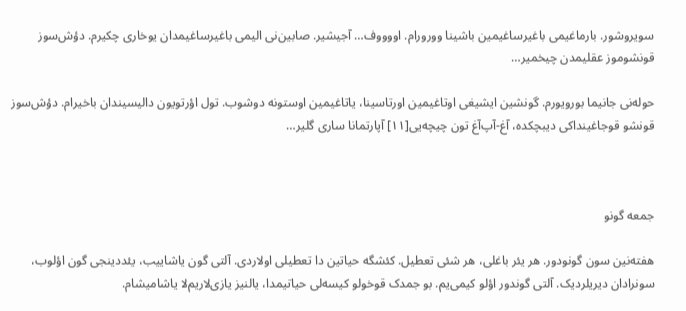سویروشور. بارماغیمی باغیرساغیمین باشینا وورورام. اووووف… آجیشیر. صابین‌نی الیمی باغیرساغیمدان یوخاری چکیرم. دؤش‌سوز قونشوموز عقلیمدن چیخمیر…

حوله‌نی جانیما بورویورم. گونشین ایشیغی اوتاغیمین اورتاسینا، یاتاغیمین اوستونه دوشوب. تول اؤرتویون دالیسیندان باخیرام. دؤش‌سوز قونشو قوجاغیندا‌کی دیبچکده، آغ-آپ‌آغ تون چیچه‌یی[۱۱] آپارتمانا ساری گلیر…



جمعه گونو

هفته‌نین سون گونودور. هر یئر باغلی، هر شئی تعطیل. کئشگه حیاتین دا تعطیلی اولاردی. آلتی گون یاشاییب، یئددینجی گون اؤلوب، سونرادان دیریلردیک. آلتی گوندور اؤلو کیمی‌یم. بو جمدک قوخولو کیسه‌لی حیاتیمدا، یالنیز یازی‌لاریم‌لا یاشامیشام.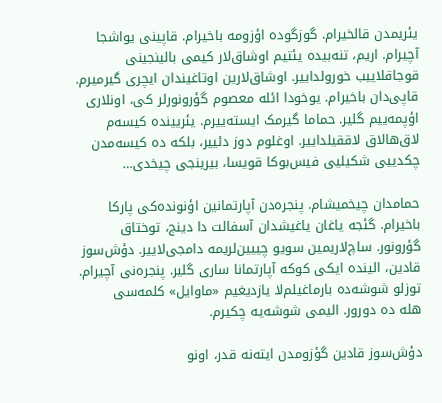یئریمدن قالخیرام. گوزگوده اؤزومه باخیرام. قاپینی یواشجا آچیرام. اریم، تنه‌بیده یئتیم اوشاق‌لار کیمی بالینجینی قوجاقلاییب خورولداییر. اوشاق‌لارین اوتاغیندان ایچری گیرمیرم. قاپی‌د‌ان باخیرام. یوخودا ائله معصوم گؤرونورلر‌ کی، اونلاری اؤپمه‌ییم گلیر. حماما گیرمک ایسته‌ییرم. یئریینده کیسه‌م لاق‌‌هالاق لاققیلداییر. اوغلوم دوز دئییر، بلکه‌ ده کیسه‌مدن چکدییی شکیلیی فیس‌بوکا قویسا، بیرینجی چیخدی…

حمامدان چیخمیشام. پنجره‌دن آپارتمانین اؤنونده‌کی پارکا باخیرام. گئجه یاغان یاغیشدان آسفالت‌ دا دینج، توختاق گؤرونور. ساچ‌لاریمین سویو چییین‌لریمه دامجی‌لاییر. دؤش‌سوز قادین، الینده ایکی کوکه آپارتمانا ساری گلیر. پنجره‌نی آچیرام. توزلو شوشه‌ده بارماغیلم‌لا یازدیغیم «ماوایل» کلمه‌سی هله ‌ده دورور. الیمی شوشه‌یه چکیرم.

دؤش‌سوز قادین گؤزومدن ایته‌نه قدر، اونو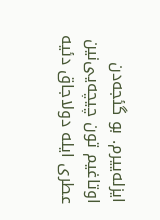ایزله‌ییرم. بو گئجه‌دن اوتاغیم تون ‌چیچه‌یی‌نین عطری ایله دولاجاق دئیه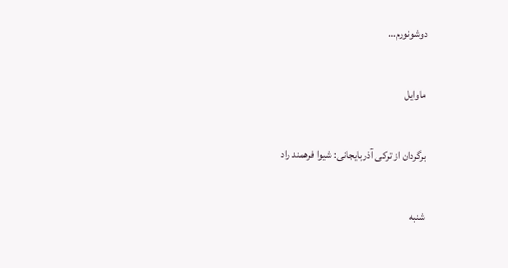دوشونورم…

ماوایل

برگردان از ترکی آذربایجانی: شیوا فرهمند راد

شنبه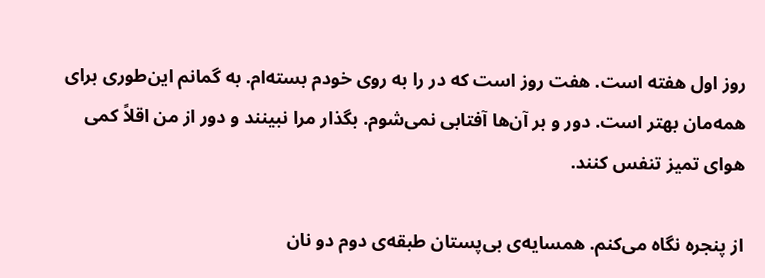روز اول هفته است. هفت روز است که در را به روی خودم بسته‌ام. به گمانم این‌طوری برای همه‌مان بهتر است. دور و بر آن‌ها آفتابی نمی‌شوم. بگذار مرا نبینند و دور از من اقلاً کمی هوای تمیز تنفس کنند.

از پنجره نگاه می‌کنم. همسایه‌ی بی‌پستان طبقه‌ی دوم دو نان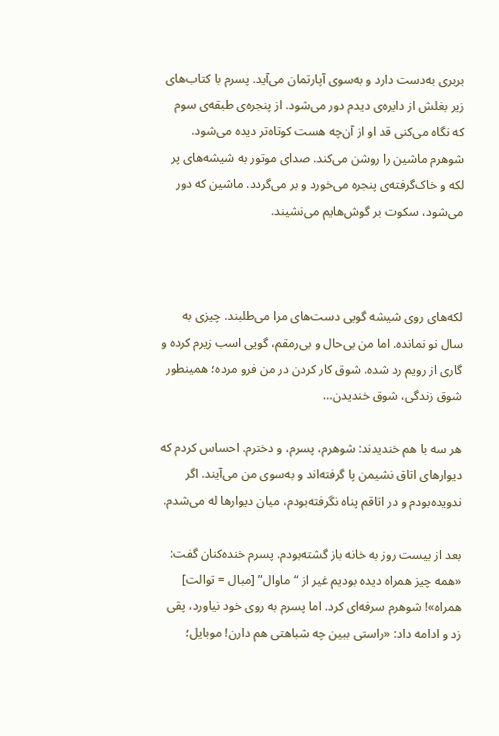بربری به‌دست دارد و به‌سوی آپارتمان می‌آید. پسرم با کتاب‌های زیر بغلش از دایره‌ی دیدم دور می‌شود. از پنجره‌ی طبقه‌ی سوم که نگاه می‌کنی قد او از آن‌چه هست کوتاه‌تر دیده می‌شود. شوهرم ماشین را روشن می‌کند. صدای موتور به شیشه‌های پر لکه و خاک‌گرفته‌ی پنجره می‌خورد و بر می‌گردد. ماشین که دور می‌شود، سکوت بر گوش‌هایم می‌نشیند.



لکه‌های روی شیشه گویی دست‌های مرا می‌طلبند. چیزی به سال نو نمانده. اما من بی‌حال و بی‌رمقم، گویی اسب زیرم کرده و گاری از رویم رد شده. شوق کار کردن در من فرو مرده؛ همینطور شوق زندگی، شوق خندیدن…

هر سه با هم خندیدند: شوهرم، پسرم، و دخترم. احساس کردم که دیوارهای اتاق نشیمن پا گرفته‌اند و به‌سوی من می‌آیند. اگر ندویده‌بودم و در اتاقم پناه نگرفته‌بودم، میان دیوارها له می‌شدم.

بعد از بیست روز به خانه باز گشته‌بودم. پسرم خنده‌کنان گفت: «همه چیز همراه دیده بودیم غیر از “ماوال” [مبال = توالت] همراه»! شوهرم سرفه‌ای کرد. اما پسرم به روی خود نیاورد، پقی زد و ادامه داد: «راستی ببین چه شباهتی هم دارن! موبایل؛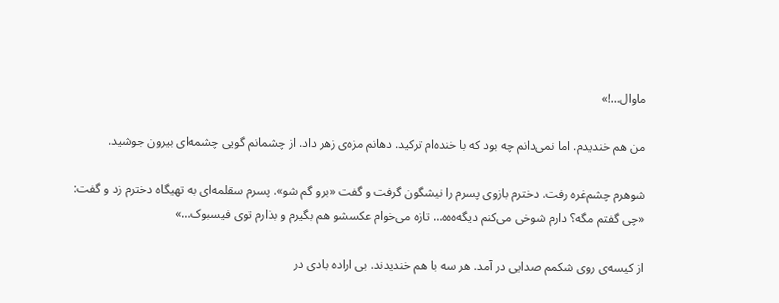ماوال…!»

من هم خندیدم. اما نمی‌دانم چه بود که با خنده‌ام ترکید. دهانم مزه‌ی زهر داد. از چشمانم گویی چشمه‌ای بیرون جوشید.

شوهرم چشم‌غره رفت. دخترم بازوی پسرم را نیشگون گرفت و گفت «برو گم شو». پسرم سقلمه‌ای به تهیگاه دخترم زد و گفت: «چی گفتم مگه؟ دارم شوخی می‌کنم دیگه‌ه‌ه‌ه… تازه می‌خوام عکسشو هم بگیرم و بذارم توی فیسبوک…»

از کیسه‌ی روی شکمم صدایی در آمد. هر سه با هم خندیدند. بی اراده بادی در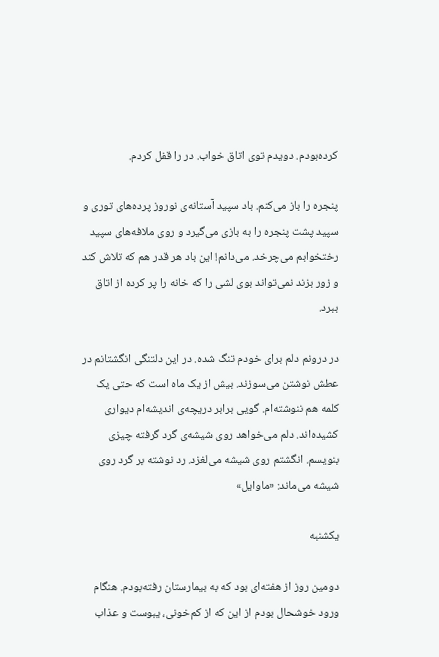کرده‌بودم. دویدم توی اتاق خواب. در را قفل کردم.

پنجره را باز می‌کنم. باد سپید آستانه‌ی نوروز پرده‌های توری و سپید پشت پنجره را به بازی می‌گیرد و روی ملافه‌های سپید رختخوابم می‌چرخد. می‌دانم! این باد هر قدر هم که تلاش کند و زور بزند نمی‌تواند بوی لشی را که خانه را پر کرده از اتاق ببرد.

در درونم دلم برای خودم تنگ شده. در این دلتنگی انگشتانم در عطش نوشتن می‌سوزند. بیش از یک ماه است که حتی یک کلمه هم ننوشته‌ام. گویی برابر دریچه‌ی اندیشه‌ام دیواری کشیده‌اند. دلم می‌خواهد روی شیشه‌ی گرد گرفته چیزی بنویسم. انگشتم روی شیشه می‌لغزد. رد نوشته بر گرد روی شیشه می‌ماند: «ماوایل»

یکشنبه

دومین روز از هفته‌ای بود که به بیمارستان رفته‌بودم. هنگام ورود خوشحال بودم از این که از کم‌خونی، یبوست و عذاب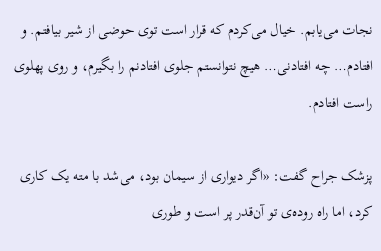نجات می‌یابم. خیال می‌کردم که قرار است توی حوضی از شیر بیافتم. و افتادم… چه افتادنی… هیچ نتوانستم جلوی افتادنم را بگیرم، و روی پهلوی راست افتادم.

پزشک جراح گفت: «اگر دیواری از سیمان بود، می‌شد با مته یک کاری کرد، اما راه روده‌ی تو آن‌قدر پر است و طوری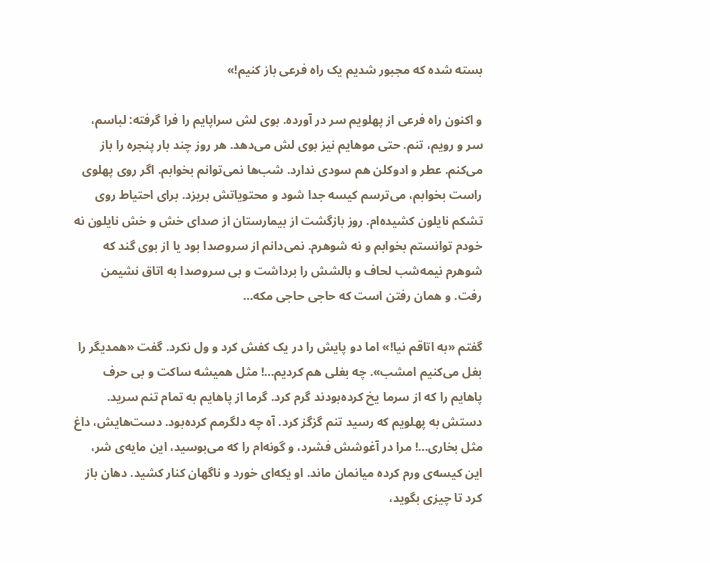بسته شده که مجبور شدیم یک راه فرعی باز کنیم!»

و اکنون راه فرعی از پهلویم سر در آورده. بوی لش سراپایم را فرا گرفته: لباسم، سر و رویم، تنم. حتی موهایم نیز بوی لش می‌دهد. هر روز چند بار پنجره را باز می‌کنم. عطر و ادوکلن هم سودی ندارد. شب‌ها نمی‌توانم بخوابم. اگر روی پهلوی راست بخوابم، می‌ترسم کیسه جدا شود و محتویاتش بریزد. برای احتیاط روی تشکم نایلون کشیده‌ام. روز بازگشت از بیمارستان از صدای خش و خش نایلون نه خودم توانستم بخوابم و نه شوهرم. نمی‌دانم از سروصدا بود یا از بوی گند که شوهرم نیمه‌شب لحاف و بالشش را برداشت و بی سروصدا به اتاق نشیمن رفت. و همان رفتن است که حاجی حاجی مکه…

گفتم «به اتاقم نیا!» اما دو پایش را در یک کفش کرد و ول نکرد. گفت «همدیگر را بغل می‌کنیم امشب». چه بغلی هم کردیم…! مثل همیشه ساکت و بی حرف پاهایم را که از سرما یخ کرده‌بودند گرم کرد. گرما از پاهایم به تمام تنم سرید. دستش به پهلویم که رسید تنم گزگز کرد. آه چه دلگرمم کرده‌بود. دست‌هایش، داغ مثل بخاری…! مرا در آغوشش فشرد، و گونه‌ام را که می‌بوسید، این مایه‌ی شر، این کیسه‌ی ورم کرده میانمان ماند. او یکه‌ای خورد و ناگهان کنار کشید. دهان باز کرد تا چیزی بگوید،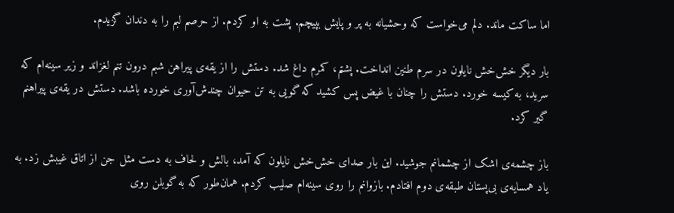اما ساکت ماند. دلم می‌خواست که وحشیانه به پر و پایش بپیچم. پشت به او کردم. از حرصم لبم را به دندان گزیدم.

بار دیگر خش‌خش نایلون در سرم طنین انداخت. پشتم، کمرم داغ شد. دستش را از یقه‌ی پیراهن شبم درون تنم لغزاند و زیر سینه‌ام که سرید، به کیسه خورد. دستش را چنان با غیض پس کشید که گویی به تن حیوان چندش‌آوری خورده باشد. دستش در یقه‌ی پیراهنم گیر کرد.

باز چشمه‌ی اشک از چشمانم جوشید. این بار صدای خش‌خش نایلون که آمد، بالش و لحاف به دست مثل جن از اتاق غیبش زد. به یاد همسایه‌ی بی‌پستان طبقه‌ی دوم افتادم. بازوانم را روی سینه‌ام صلیب کردم. همان‌طور که به گوبلن روی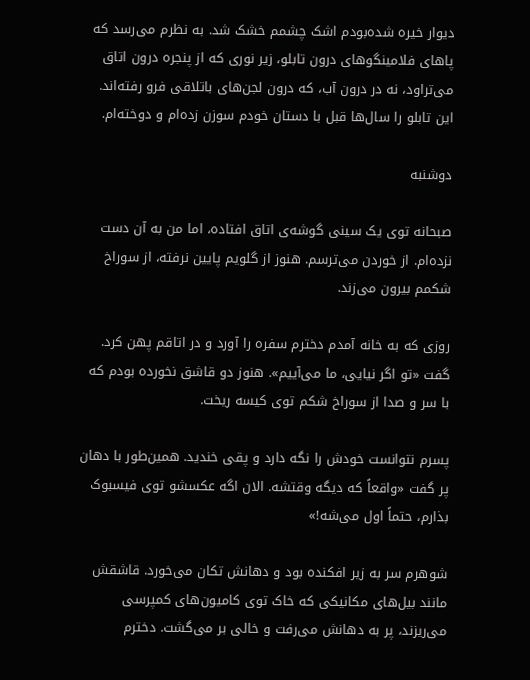دیوار خیره شده‌بودم اشک چشمم خشک شد. به نظرم می‌رسد که پاهای فلامینگوهای درون تابلو، زیر نوری که از پنجره درون اتاق می‌تراود، نه در درون آب، که درون لجن‌های باتلاقی فرو رفته‌اند. این تابلو را سال‌ها قبل با دستان خودم سوزن زده‌ام و دوخته‌ام.

دوشنبه

صبحانه توی یک سینی گوشه‌ی اتاق افتاده، اما من به آن دست نزده‌ام. از خوردن می‌ترسم. هنوز از گلویم پایین نرفته، از سوراخ شکمم بیرون می‌زند.

روزی که به خانه آمدم دخترم سفره را آورد و در اتاقم پهن کرد. گفت «تو اگر نیایی، ما می‌آییم». هنوز دو قاشق نخورده بودم که با سر و صدا از سوراخ شکم توی کیسه ریخت.

پسرم نتوانست خودش را نگه دارد و پقی خندید. همین‌طور با دهان پر گفت «واقعاً که دیگه وقتشه. الان اگه عکسشو توی فیسبوک بذارم، حتماً اول می‌شه!»

شوهرم سر به زیر افکنده بود و دهانش تکان می‌خورد. قاشقش مانند بیل‌های مکانیکی که خاک توی کامیون‌های کمپرسی می‌ریزند، پر به دهانش می‌رفت و خالی بر می‌گشت. دخترم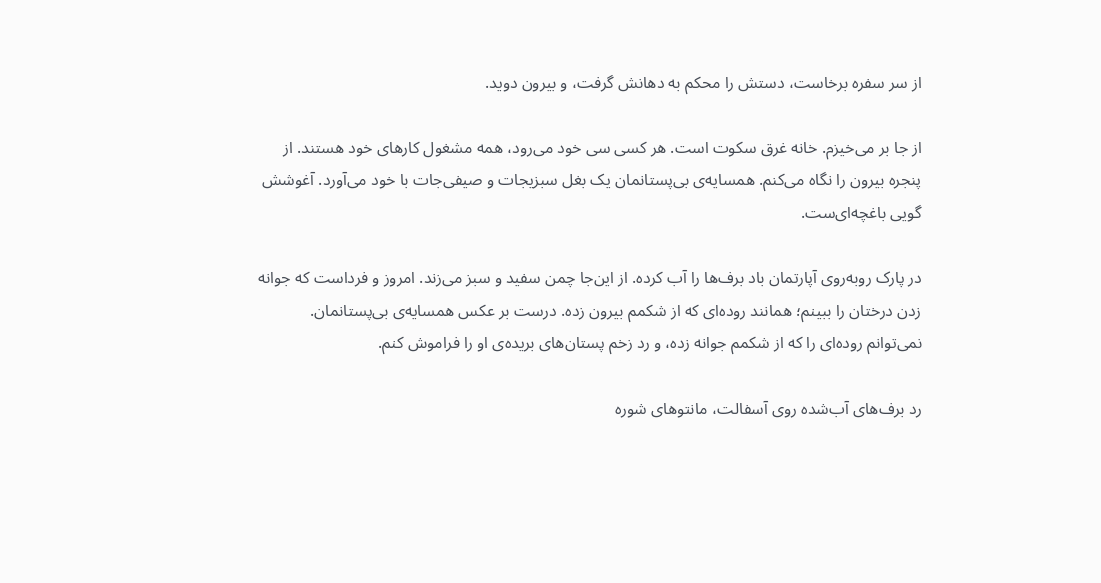از سر سفره برخاست، دستش را محکم به دهانش گرفت، و بیرون دوید.

از جا بر می‌خیزم. خانه غرق سکوت است. هر کسی سی خود می‌رود، همه مشغول کارهای خود هستند. از پنجره بیرون را نگاه می‌کنم. همسایه‌ی بی‌پستانمان یک بغل سبزیجات و صیفی‌جات با خود می‌آورد. آغوشش گویی باغچه‌ای‌ست.

در پارک روبه‌روی آپارتمان باد برف‌ها را آب کرده. از این‌جا چمن سفید و سبز می‌زند. امروز و فرداست که جوانه زدن درختان را ببینم؛ همانند روده‌ای که از شکمم بیرون زده‌. درست بر عکس همسایه‌ی بی‌پستانمان. نمی‌توانم روده‌ای را که از شکمم جوانه زده، و رد زخم پستان‌های بریده‌ی او را فراموش کنم.

رد برف‌های آب‌شده روی آسفالت، مانتوهای شوره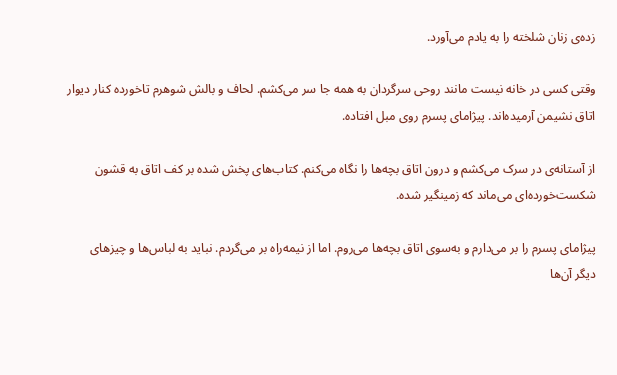زده‌ی زنان شلخته را به یادم می‌آورد.

وقتی کسی در خانه نیست مانند روحی سرگردان به همه جا سر می‌کشم. لحاف و بالش شوهرم تاخورده کنار دیوار اتاق نشیمن آرمیده‌اند. پیژامای پسرم روی مبل افتاده.

از آستانه‌ی در سرک می‌کشم و درون اتاق بچه‌ها را نگاه می‌کنم. کتاب‌های پخش شده بر کف اتاق به قشون شکست‌خورده‌ای می‌ماند که زمینگیر شده.

پیژامای پسرم را بر می‌دارم و به‌سوی اتاق بچه‌ها می‌روم. اما از نیمه‌راه بر می‌گردم. نباید به لباس‌ها و چیز‌های دیگر آن‌ها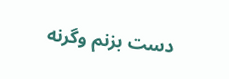دست بزنم وگرنه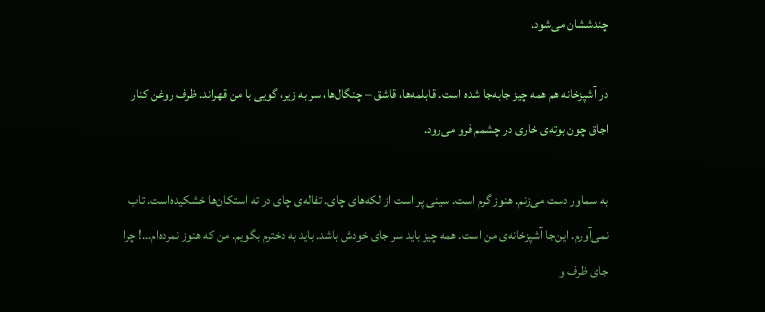چندششان می‌شود.

در آشپزخانه هم همه چیز جابه‌جا شده است. قابلمه‌ها، قاشق – چنگال‌ها، سر به زیر، گویی با من قهراند. ظرف روغن کنار اجاق چون بوته‌ی خاری در چشمم فرو می‌رود.

به سماور دست می‌زنم. هنوز گرم است. سینی پر است از لکه‌های چای. تفاله‌ی چای در ته استکان‌ها خشکیده‌است. تاب نمی‌آورم. این‌جا آشپزخانه‌ی من است. همه چیز باید سر جای خودش باشد. باید به دخترم بگویم. من که هنوز نمرده‌ام…! چرا جای ظرف و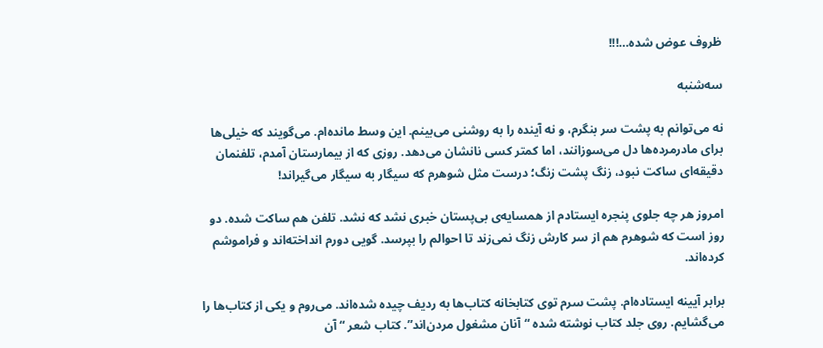ظروف عوض شده…!!!

سه‌شنبه

نه می‌توانم به پشت سر بنگرم، و نه آینده را به روشنی می‌بینم. این وسط مانده‌ام. می‌گویند که خیلی‌ها برای مادرمرده‌ها دل می‌سوزانند، اما کمتر کسی نانشان می‌دهد. روزی که از بیمارستان آمدم، تلفنمان دقیقه‌ای ساکت نبود، زنگ پشت زنگ؛ درست مثل شوهرم که سیگار به سیگار می‌گیراند!

امروز هر چه جلوی پنجره ایستادم از همسایه‌ی بی‌پستان خبری نشد که نشد. تلفن هم ساکت شده. دو روز است که شوهرم هم از سر کارش زنگ نمی‌زند تا احوالم را بپرسد. گویی دورم انداخته‌اند و فراموشم کرده‌اند.

برابر آیینه ایستاده‌ام. پشت سرم توی کتابخانه کتاب‌ها به ردیف چیده شده‌اند. می‌روم و یکی از کتاب‌ها را می‌گشایم. روی جلد کتاب نوشته شده “آنان مشغول مردن‌اند”. کتاب شعر “آن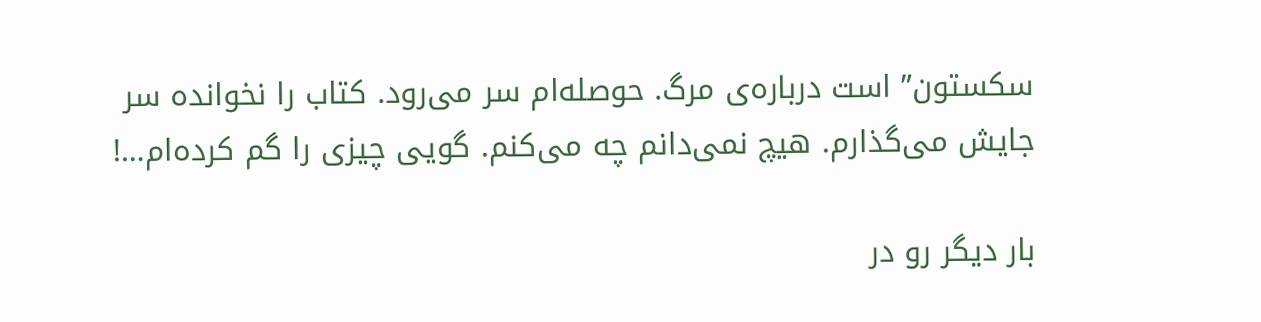سکستون” است درباره‌ی مرگ. حوصله‌ام سر می‌رود. کتاب را نخوانده سر جایش می‌گذارم. هیچ نمی‌دانم چه می‌کنم. گویی چیزی را گم کرده‌ام…!

بار دیگر رو در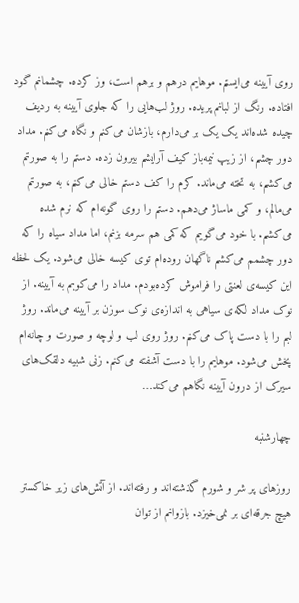روی آیینه می‌ایستم. موهایم درهم و برهم است، وز کرده. چشمانم گود افتاده. رنگ از لبانم پریده. روژ لب‌هایی را که جلوی آیینه به ردیف چیده شده‌اند یک یک بر می‌دارم، بازشان می‌کنم و نگاه می‌کنم. مداد دور چشم، از زیپ نیمه‌باز کیف آرایشم بیرون زده. دستم را به صورتم می‌کشم، به تخته می‌ماند. کرم را کف دستم خالی می‌کنم، به صورتم می‌مالم، و کمی ماساژ می‌دهم. دستم را روی گونه‌ام که نرم شده می‌کشم. با خود می‌گویم که کمی هم سرمه بزنم، اما مداد سیاه را که دور چشمم می‌کشم ناگهان روده‌ام توی کیسه خالی می‌شود. یک لحظه این کیسه‌ی لعنتی را فراموش کرده‌بودم. مداد را می‌کوبم به آیینه. از نوک مداد لکه‌ی سیاهی به اندازه‌ی نوک سوزن بر آیینه می‌ماند. روژ لبم را با دست پاک می‌کنم. روژ روی لب و لوچه و صورت و چانه‌ام پخش می‌شود. موهایم را با دست آشفته می‌کنم. زنی شبیه دلقک‌های سیرک از درون آیینه نگاهم می‌کند…

چهارشنبه

روزهای پر شر و شورم گذشته‌اند و رفته‌اند. از آتش‌های زیر خاکستر هیچ جرقه‌ای بر نمی‌خیزد. بازوانم از توان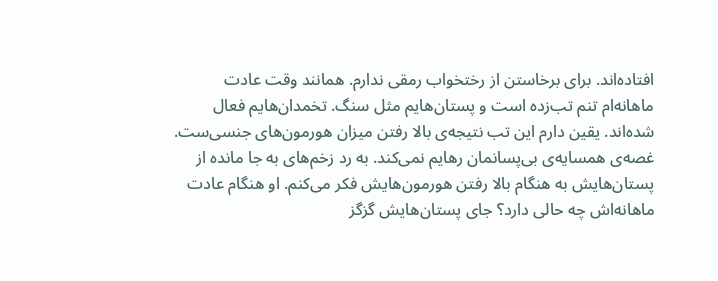افتاده‌اند. برای برخاستن از رختخواب رمقی ندارم. همانند وقت عادت ماهانه‌ام تنم تب‌زده است و پستان‌هایم مثل سنگ. تخمدان‌هایم فعال شده‌اند. یقین دارم این تب نتیجه‌ی بالا رفتن میزان هورمون‌های جنسی‌ست. غصه‌ی همسایه‌ی بی‌پسانمان رهایم نمی‌کند. به رد زخم‌های به جا مانده از پستان‌هایش به هنگام بالا رفتن هورمون‌هایش فکر می‌کنم. او هنگام عادت ماهانه‌اش چه حالی دارد؟ جای پستان‌هایش گزگز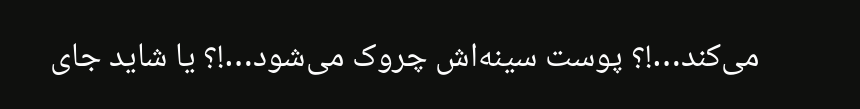می‌کند…!؟ پوست سینه‌اش چروک می‌شود…!؟ یا شاید جای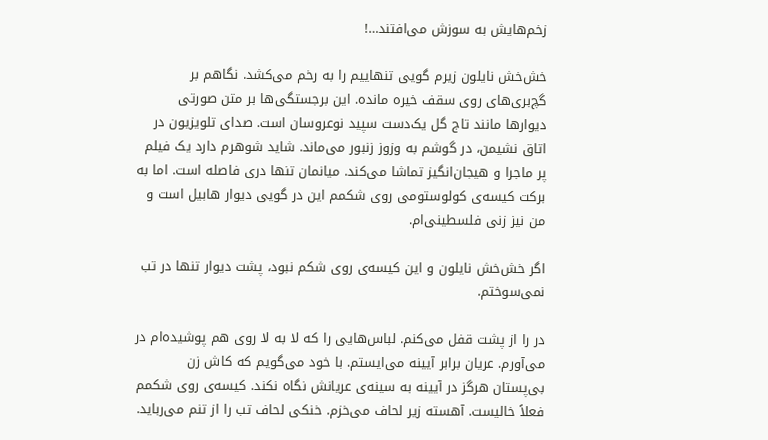زخم‌هایش به سوزش می‌افتند…!

خش‌خش نایلون زیرم گویی تنهاییم را به رخم می‌کشد. نگاهم بر گچ‌بری‌های روی سقف خیره مانده. این برجستگی‌ها بر متن صورتی دیوارها مانند تاج گل یک‌دست سپید نوعروسان است. صدای تلویزیون در اتاق نشیمن، در گوشم به وزوز زنبور می‌ماند. شاید شوهرم دارد یک فیلم پر ماجرا و هیجان‌انگیز تماشا می‌کند. میانمان تنها دری فاصله است. اما به برکت کیسه‌ی کولوستومی روی شکمم این در گویی دیوار هابیل است و من نیز زنی فلسطینی‌ام.

اگر خش‌خش نایلون و این کیسه‌ی روی شکم نبود، پشت دیوار تنها در تب نمی‌سوختم.

در را از پشت قفل می‌کنم. لباس‌هایی را که لا به لا روی هم پوشیده‌ام در می‌آورم. عریان برابر آیینه می‌ایستم. با خود می‌گویم که کاش زن بی‌پستان هرگز در آیینه به سینه‌ی عریانش نگاه نکند. کیسه‌ی روی شکمم فعلاً خالیست. آهسته زیر لحاف می‌خزم. خنکی لحاف تب را از تنم می‌رباید.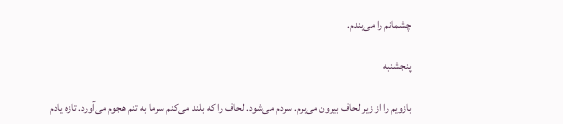چشمانم را می‌بندم.

پنجشنبه

بازویم را از زیر لحاف بیرون می‌برم. سردم می‌شود. لحاف را که بلند می‌کنم سرما به تنم هجوم می‌آورد. تازه یادم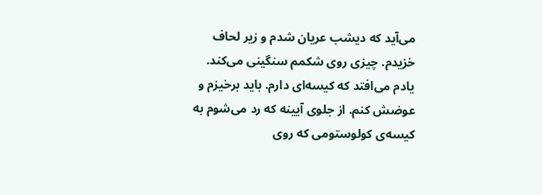می‌آید که دیشب عریان شدم و زیر لحاف خزیدم. چیزی روی شکمم سنگینی می‌کند. یادم می‌افتد که کیسه‌ای دارم. باید برخیزم و عوضش کنم. از جلوی آیینه که رد می‌شوم به کیسه‌ی کولوستومی که روی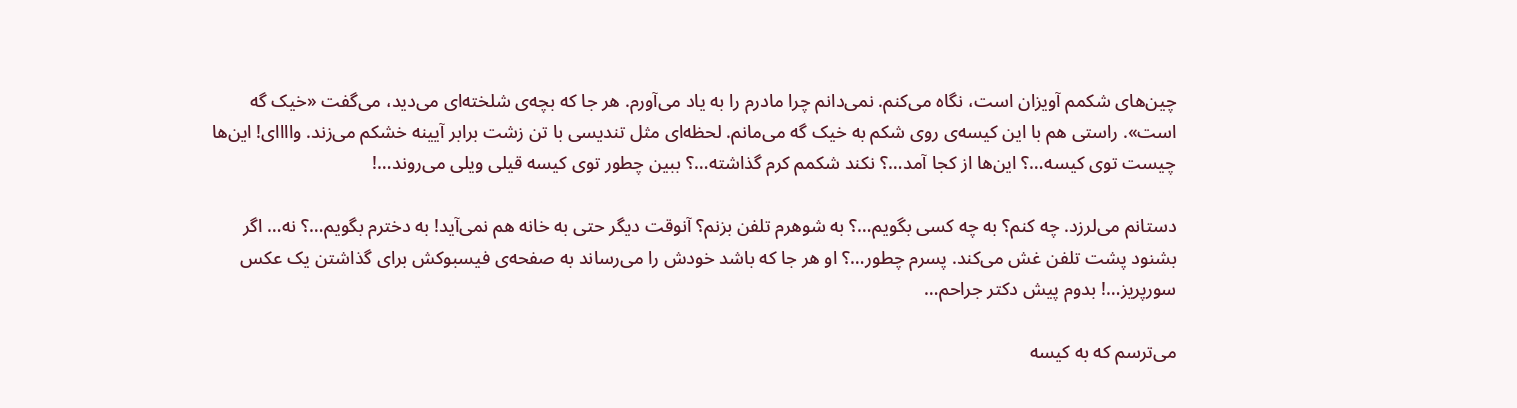چین‌های شکمم آویزان است، نگاه می‌کنم. نمی‌دانم چرا مادرم را به یاد می‌آورم. هر جا که بچه‌ی شلخته‌ای می‌دید، می‌گفت «خیک گه است». راستی هم با این کیسه‌ی روی شکم به خیک گه می‌مانم. لحظه‌ای مثل تندیسی با تن زشت برابر آیینه خشکم می‌زند. واااای! این‌ها چیست توی کیسه…؟ این‌ها از کجا آمد…؟ نکند شکمم کرم گذاشته…؟ ببین چطور توی کیسه قیلی ویلی می‌روند…!

دستانم می‌لرزد. چه کنم؟ به چه کسی بگویم…؟ به شوهرم تلفن بزنم؟ آنوقت دیگر حتی به خانه هم نمی‌آید! به دخترم بگویم…؟ نه… اگر بشنود پشت تلفن غش می‌کند. پسرم چطور…؟ او هر جا که باشد خودش را می‌رساند به صفحه‌ی فیسبوکش برای گذاشتن یک عکس سورپریز…! بدوم پیش دکتر جراحم…

می‌ترسم که به کیسه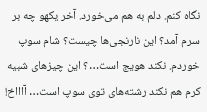نگاه کنم. دلم به هم می‌خورد. آخر یکهو چه بر سرم آمد؟ این نارنجی‌ها چیست؟ شام سوپ خوردم. نکند هویج است…؟ این چیزهای شبیه کرم هم نکند رشته‌های توی سوپ است… آاااخ!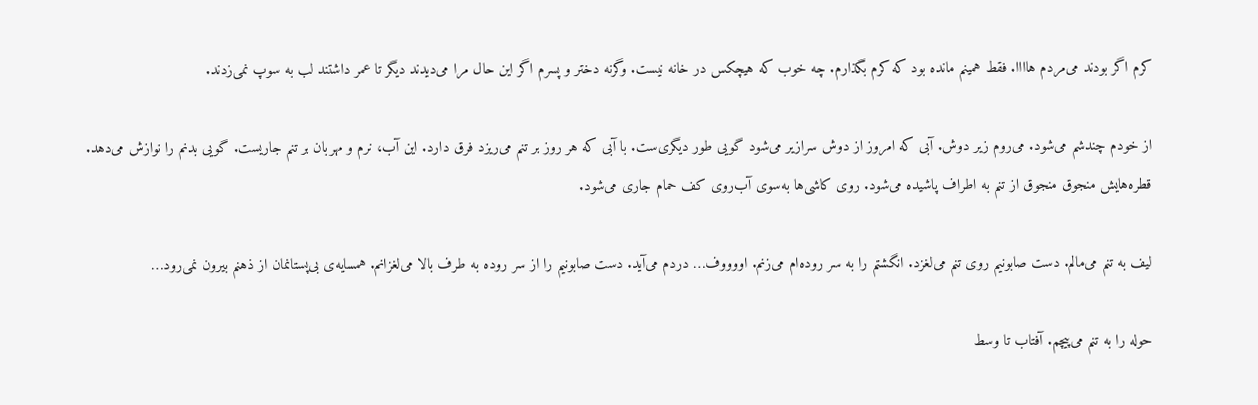کرم اگر بودند می‌مردم هاااا. فقط همینم مانده بود که کرم بگذارم. چه خوب که هیچکس در خانه نیست. وگرنه دختر و پسرم اگر این حال مرا می‌دیدند دیگر تا عمر داشتند لب به سوپ نمی‌زدند.

از خودم چندشم می‌شود. می‌روم زیر دوش. آبی که امروز از دوش سرازیر می‌شود گویی طور دیگری‌ست. با آبی که هر روز بر تنم می‌ریزد فرق دارد. این آب، نرم و مهربان بر تنم جاریست. گویی بدنم را نوازش می‌دهد. قطره‌هایش منجوق منجوق از تنم به اطراف پاشیده می‌شود. روی کاشی‌ها به‌سوی آب‌روی کف حمام جاری می‌شود.

لیف به تنم می‌مالم. دست صابونیم روی تنم می‌لغزد. انگشتم را به سر روده‌ام می‌زنم. اووووف… دردم می‌آید. دست صابونیم را از سر روده به طرف بالا می‌لغزانم. همسایه‌ی بی‌پستانمان از ذهنم بیرون نمی‌رود…

حوله را به تنم می‌پیچم. آفتاب تا وسط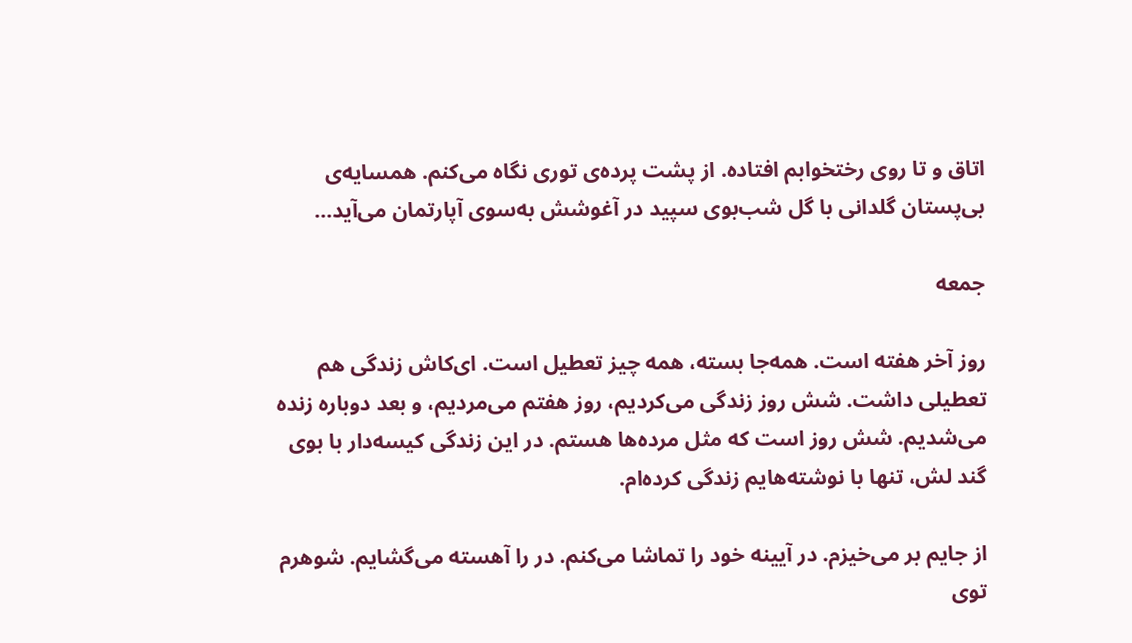اتاق و تا روی رختخوابم افتاده. از پشت پرده‌ی توری نگاه می‌کنم. همسایه‌ی بی‌پستان گلدانی با گل شب‌بوی سپید در آغوشش به‌سوی آپارتمان می‌آید…

جمعه

روز آخر هفته است. همه‌جا بسته، همه چیز تعطیل است. ای‌کاش زندگی هم تعطیلی داشت. شش روز زندگی می‌کردیم، روز هفتم می‌مردیم، و بعد دوباره زنده می‌شدیم. شش روز است که مثل مرده‌ها هستم. در این زندگی کیسه‌دار با بوی گند لش، تنها با نوشته‌هایم زندگی کرده‌ام.

از جایم بر می‌خیزم. در آیینه خود را تماشا می‌کنم. در را آهسته می‌گشایم. شوهرم توی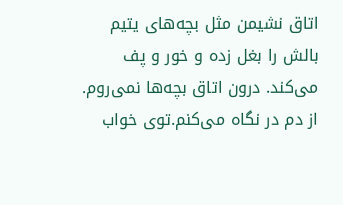اتاق نشیمن مثل بچه‌های یتیم بالش را بغل زده و خور و پف می‌کند. درون اتاق بچه‌ها نمی‌روم. از دم در نگاه می‌کنم.توی خواب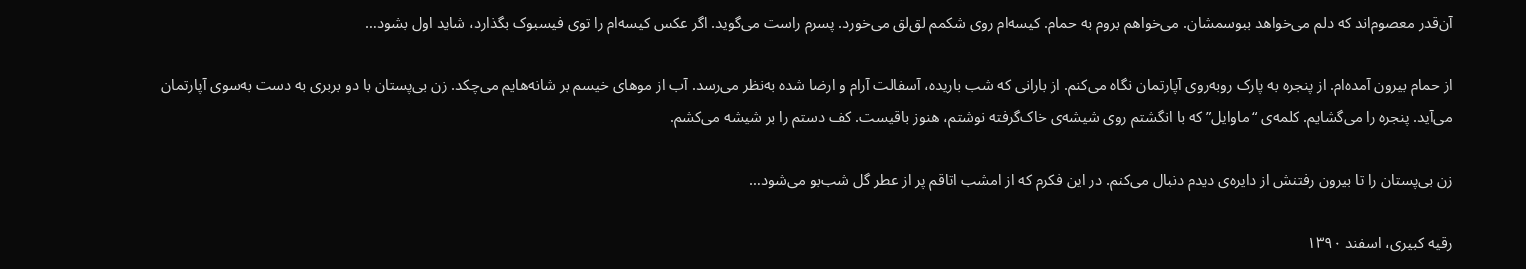آن‌قدر معصوم‌اند که دلم می‌خواهد ببوسمشان. می‌خواهم بروم به حمام. کیسه‌ام روی شکمم لق‌لق می‌خورد. پسرم راست می‌گوید. اگر عکس کیسه‌ام را توی فیسبوک بگذارد، شاید اول بشود…

از حمام بیرون آمده‌ام. از پنجره به پارک روبه‌روی آپارتمان نگاه می‌کنم. از بارانی که شب باریده، آسفالت آرام و ارضا شده به‌نظر می‌رسد. آب از موهای خیسم بر شانه‌هایم می‌چکد. زن بی‌پستان با دو بربری به دست به‌سوی آپارتمان می‌آید. پنجره را می‌گشایم. کلمه‌ی “ماوایل” که با انگشتم روی شیشه‌ی خاک‌گرفته نوشتم، هنوز باقیست. کف دستم را بر شیشه می‌کشم.

زن بی‌پستان را تا بیرون رفتنش از دایره‌ی دیدم دنبال می‌کنم. در این فکرم که از امشب اتاقم پر از عطر گل شب‌بو می‌شود…

رقیه کبیری، اسفند ۱۳۹۰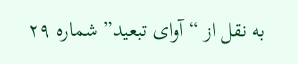به نقل از “آوای تبعید” شماره ۲۹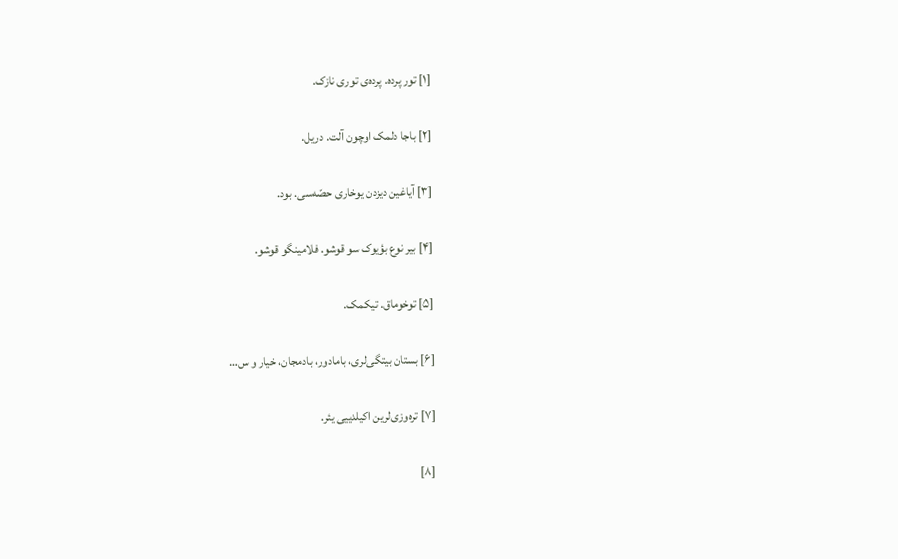[۱] تور پرده. پرده‌ی توری نازک.

[۲] باجا دلمک اوچون آلت. دریل.

[۳] آیاغین دیزدن یوخاری حصّه‌سی. بود.

[۴] بیر نوع بؤیوک سو قوشو. فلامینگو قوشو.

[۵] توخوماق. تیکمک.

[۶] بستان بیتگی‌لری، بامادور، بادمجان، خیار و س…

[۷] تره‌وزی‌لرین اکیلدییی یئر.

[۸]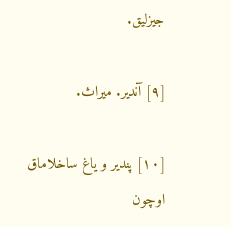جیزلیق.

[۹] آندیر. میراث.

[۱۰] پندیر و یاغ ساخلاماق اوچون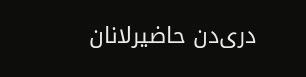دری‌دن حاضیرلانان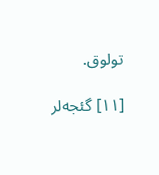تولوق.

[۱۱] گئجه‌لر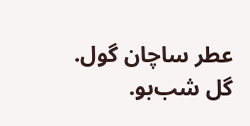عطر ساچان گول. گل شب‌بو.